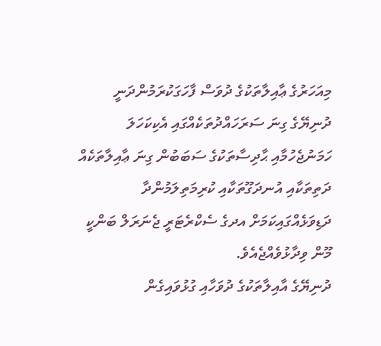މިއަހަރުގެ ޢާއިލާތަކުގެ ދުވަސް ފާހަގަކުރަމުންދަނީ ދުނިޔޭގެ ގިނަ ސަރަހައްދުތަކެއްގައި އެކިކަހަލަ ހަމަނުޖެހުމާއި ޙާދިސާތަކުގެ ސަބަބުން ގިނަ ޢާއިލާތަކެއް ދަތިތަކާއި އުނދަގޫތަކާއި ކުރިމަތިލަމުންދާ ދަޑިވަޅެއްގައިކަމަށް އދގެ ސެކްރެޓަރީ ޖެނަރަލް ބަންކީ މޫން ވިދާޅުވެއްޖެއެވެ.
ދުނިޔޭގެ އާއިލާތަކުގެ ދުވަހާއި ގުޅުވައިގެން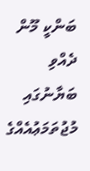ބަންކީ މޫން ދެއްވި ބަޔާނުގައި މުޖުތަމަޢުއެއްގެ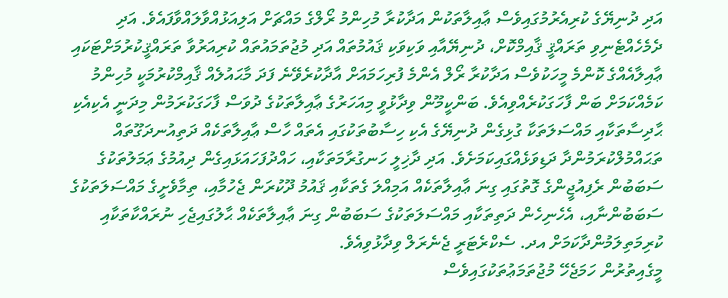އަދި ދުނިޔޭގެ ކުރިއެރުމުގައިވެސް ޢާއިލާތަކުން އަދާކުރާ މުހިންމު ރޯލްގެ މައްޗަށް އަލިއަޅުއްވާލައްވާފައެވެ. އަދި ދެމެހެއްޓެނިވި ތަރައްޤީ ޤާއިމްކޮށް، ދުނިޔޭއާއި ވަކިވަކި ޤައުމުތައް އަދި މުޖުތަމައުތައް ކުރިއަރުވާ ތަރައްޤީކުރުމަށްޓަކައި ޢާއިލާއެއްގެ ކޮންމެ މީހަކުވެސް އަދާކުރާ ރޯލް އެންމެ ފުރިހަމައަށް އާދާކުރެވޭނެ ފަދަ މާޙައުލެއް ޤާއިމްކުރުމަކީ މުހިންމު ކަމެއްކަމަށް ބަން ފާހަގަކުރެއްވިއެވެ. ބަންކީމޫން ވިދާޅުވީ މިއަހަރުގެ ޢާއިލާތަކުގެ ދުވަސް ފާހަގަކުރަމުން މިދަނީ އެކިއެކި ޙާދިސާތަކާއި މައްސަލަތަކާ ގުޅިގެން ދުނިޔޭގެ އެކި ހިސާބުތަކުގައި އެތައް ހާސް ޢާއިލާތަކެއް ދަތިއުނދަގޫތައް ތަޙައްމުލްކުރަމުންދާ ދަޑިވަޅެއްގައިކަމަށެވެ. އަދި ދާޚިލީ ހަނގުރާމަތަކާއި، ހައްދުފަހައަޅައިގެން ދިއުމުގެ ޢަމަލުތަކުގެ ސަބަބުން ރެފިއުޖީންގެ ގޮތުގައި ގިނަ ޢާއިލާތަކެއް އަމިއްލަ ގެތަކާއި ޤައުމު ދޫކުރަން ޖެހުމާއި، ތިމާވެށީގެ މައްސަލަތަކުގެ ސަބަބުންނާއި، އެހެނިހެން ދަތިތަކާއި މައްސަލަތަކުގެ ސަބަބުން ގިނަ ޢާއިލާތަކެއް ޙާލުގައިޖެހި ނުރައްކާތަކާއި ކުރިމަތިލަމުންދާކަމަށް އދ. ސެކްރެޓަރީ ޖެނެރަލް ވިދާޅުވިއެވެ.
މީގެއިތުރުން ހަމަޖެހޭ މުޖުތަމަޢުތަކުގައިވެސް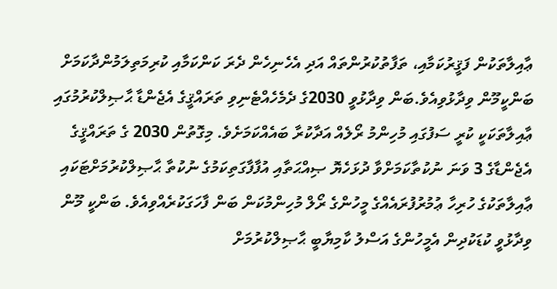ޢާއިލާތަކުން ފަޤީރުކަމާއި، ތަފާތުކުރުންތައް އަދި އެހެނިހެން ދެރަ ކަންކަމާއި ކުރިމަތިލަމުންދާކަމަށް ބަންކީމޫން ވިދާޅުވިއެވެ.ބަން ވިދާޅުވީ 2030ގެ ދެމެހެއްޓެނިވި ތަރައްޤީގެ އެޖެންޑާ ޙާޞިލްކުރުމުގައި ޢާއިލާތަކަކީ ކުރީ ސަފުގައި މުހިންމު ރޯލެއް އަދާކުރާ ބައެއްކަމަށެވެ. މިގޮތުން 2030 ގެ ތަރައްޤީގެ އެޖެންޑާގެ 3 ވަނަ ނުކުތާކަމަށްވާ ދުޅަހެޔޮ ޞިއްޙަތާއި އުފާފާގަތިކަމުގެ ނުކުތާ ޙާޞިލްކުރުމަށްޓަކައި ޢާއިލާތަކުގެ ހުރިހާ ޢުމުރުފުރައެއްގެ މީހުންގެ ރޯލް މުހިންމުކަން ބަން ފާހަގަކުރެއްވިއެވެ. ބަންކީ މޫން ވިދާޅުވީ ކުޑަކުދިން އެމީހުންގެ އަސްލު ކާމިޔާބީ ޙާޞިލްކުރުމަށް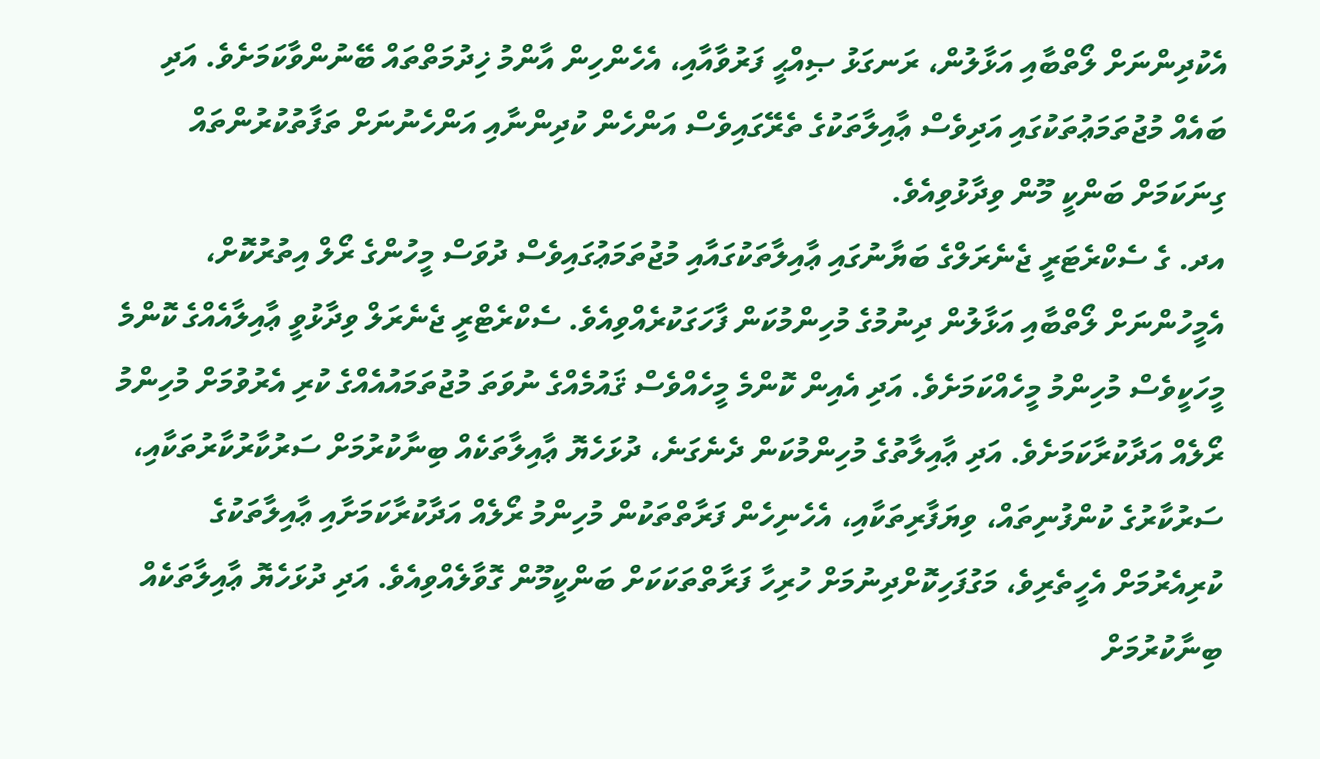އެކުދިންނަށް ލޯތްބާއި އަޅާލުން، ރަނގަޅު ޞިއްޙީ ފަރުވާއާއި، އެހެންހިން އާންމު ޚިދުމަތްތައް ބޭނުންވާކަމަށެވެ. އަދި ބައެއް މުޖުތަމަޢުތަކުގައި އަދިވެސް ޢާއިލާތަކުގެ ތެރޭގައިވެސް އަންހެން ކުދިންނާއި އަންހެނުނަށް ތަފާތުކުރުންތައް ގިނަކަމަށް ބަންކީ މޫން ވިދާޅުވިއެވެ.
އދ. ގެ ސެކްރެޓަރީ ޖެނެރަލްގެ ބަޔާނުގައި ޢާއިލާތަކުގައާއި މުޖުތަމަޢުގައިވެސް ދުވަސް މީހުންގެ ރޯލް އިތުރުކޮށް، އެމީހުންނަށް ލޯތްބާއި އަޅާލުން ދިނުމުގެ މުހިންމުކަން ފާހަގަކުރެއްވިއެވެ. ސެކްރެޓްރީ ޖެނެރަލް ވިދާޅުވީ ޢާއިލާއެއްގެ ކޮންމެ މީހަކީވެސް މުހިންމު މީހެއްކަމަށެވެ. އަދި އެއިން ކޮންމެ މީހެއްވެސް ޤައުމެއްގެ ނުވަތަ މުޖުތަމައުއެއްގެ ކުރި އެރުވުމަށް މުހިންމު ރޯލެއް އަދާކުރާކަމަށެވެ. އަދި ޢާއިލާތުގެ މުހިންމުކަން ދެނެގަނެ، ދުޅަހެޔޮ ޢާއިލާތަކެއް ބިނާކުރުމަށް ސަރުކާރުކާރުތަކާއި، ސަރުކާރުގެ ކުންފުނިތައް، ވިޔަފާރިތަކާއި، އެހެނިހެން ފަރާތްތަކުން މުހިންމު ރޯލެއް އަދާކުރާކަމަށާއި ޢާއިލާތަކުގެ ކުރިއެރުމަށް އެހީތެރިވެ، މަގުފަހިކޮށްދިނުމަށް ހުރިހާ ފަރާތްތަކަކަށް ބަންކީމޫން ގޮވާލެއްވިއެވެ. އަދި ދުޅަހެޔޮ ޢާއިލާތަކެއް ބިނާކުރުމަށް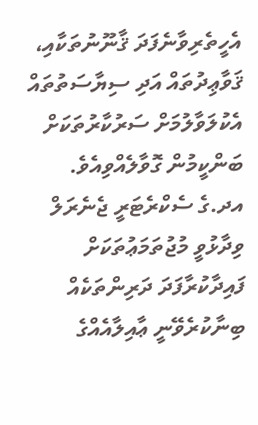އެހީތެރިވާނެފަދަ ޤާނޫނުތަކާއި، ޤަވާޢިދުތައް އަދި ސިޔާސަތުތައް އެކުލަވާލުމަށް ސަރުކާރުތަކަށް ބަންކީމުން ގޮވާލެއްވިއެވެ.
އދ.ގެ ސެކްރެޓަރީ ޖެނެރަލް ވިދާޅުވީ މުޖުތަމަޢުތަކަށް ފައިދާކުރާފަދަ ދަރިންތަކެއް ބިނާކުރެވޭނީ ޢާއިލާއެއްގެ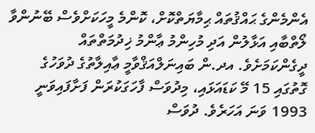އެންމެންގެ ޙައްޤުތައް ޙިމާޔަތްކޮށް، ކޮންމެ މީހަކަށްވެސް ބޭނުންވާ ލޯތްބާއި އަޅާލުން އަދި މުހިންމު ޢާންމު ޚިދުމަތްތައް ދީގެންކަމަށެވެ. އދ.ން ބައިނަލްއަޤްވާމީ ޢާއިލާތުގެ ދުވަހުގެ ގޮތުގައި 15 މޭ ކަޑައަޅައި، މިދުވަސް ފާހަގަކުރަން ފަށާފައިވަނީ 1993 ވަނަ އަހަރެވެ. ދުވަސް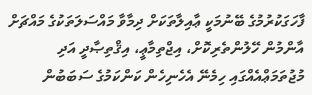ފާހަގަކުރުމުގެ ބޭނުމަކީ ޢާއިލާތަކަށް ދިމާވާ މައްސަލަތަކުގެ މައްޗަށް އާންމުން ހޭލުންތެރިކޮށް، އިޖްތިމާޢީ، އިޤްތިޞާދީ އަދި މުޖުތަމަޢްއެއްގައި ހިމެނޭ އެހެނިހެން ކަންކަމުގެ ސަބަބުން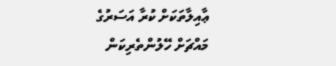ޢާއިލާތަކަށް ކުރާ އަސަރުގެ މައްޗަށް ހޭލުންތެރިކަން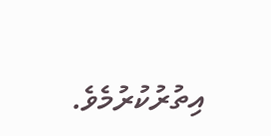އިތުރުކުރުމެވެ.